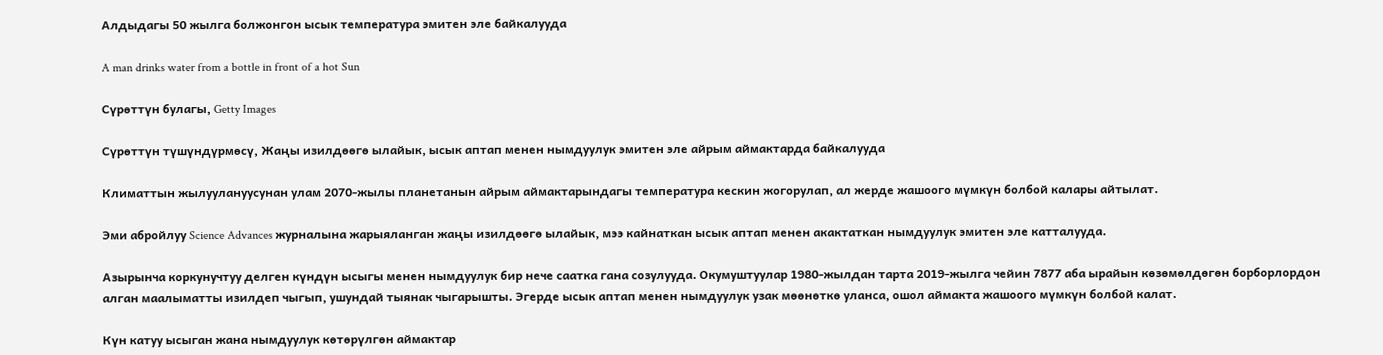Алдыдагы 50 жылга болжонгон ысык температура эмитен эле байкалууда

A man drinks water from a bottle in front of a hot Sun

Сүрөттүн булагы, Getty Images

Сүрөттүн түшүндүрмөсү, Жаңы изилдөөгө ылайык, ысык аптап менен нымдуулук эмитен эле айрым аймактарда байкалууда

Климаттын жылуулануусунан улам 2070-жылы планетанын айрым аймактарындагы температура кескин жогорулап, ал жерде жашоого мүмкүн болбой калары айтылат.

Эми абройлуу Science Advances журналына жарыяланган жаңы изилдөөгө ылайык, мээ кайнаткан ысык аптап менен акактаткан нымдуулук эмитен эле катталууда.

Азырынча коркунучтуу делген күндүн ысыгы менен нымдуулук бир нече саатка гана созулууда. Окумуштуулар 1980-жылдан тарта 2019-жылга чейин 7877 аба ырайын көзөмөлдөгөн борборлордон алган маалыматты изилдеп чыгып, ушундай тыянак чыгарышты. Эгерде ысык аптап менен нымдуулук узак мөөнөткө уланса, ошол аймакта жашоого мүмкүн болбой калат.

Күн катуу ысыган жана нымдуулук көтөрүлгөн аймактар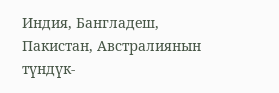Индия, Бангладеш, Пакистан, Австралиянын түндүк-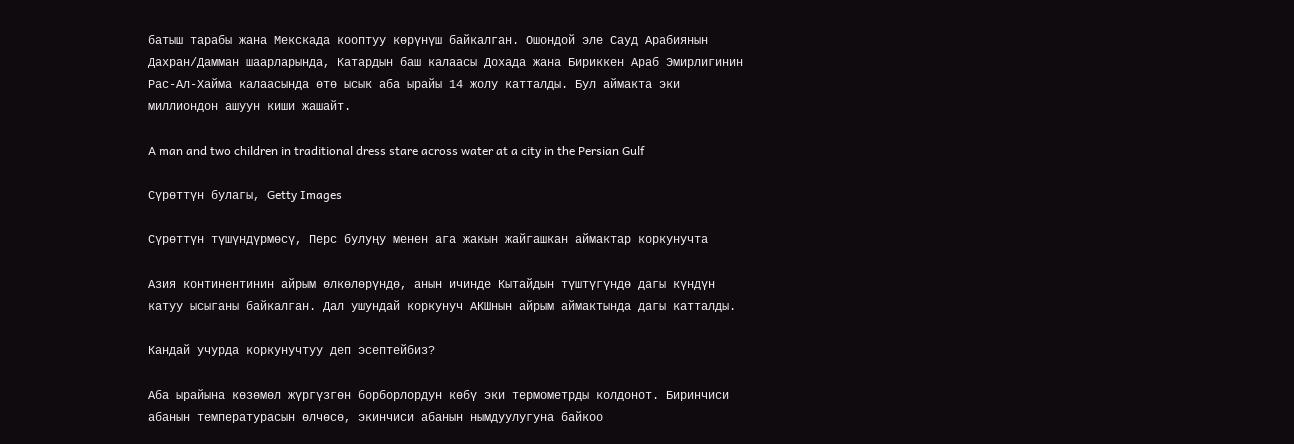батыш тарабы жана Мекскада кооптуу көрүнүш байкалган. Ошондой эле Сауд Арабиянын Дахран/Дамман шаарларында, Катардын баш калаасы Дохада жана Бириккен Араб Эмирлигинин Рас-Ал-Хайма калаасында өтө ысык аба ырайы 14 жолу катталды. Бул аймакта эки миллиондон ашуун киши жашайт.

A man and two children in traditional dress stare across water at a city in the Persian Gulf

Сүрөттүн булагы, Getty Images

Сүрөттүн түшүндүрмөсү, Перс булуңу менен ага жакын жайгашкан аймактар коркунучта

Азия континентинин айрым өлкөлөрүндө, анын ичинде Кытайдын түштүгүндө дагы күндүн катуу ысыганы байкалган. Дал ушундай коркунуч АКШнын айрым аймактында дагы катталды.

Кандай учурда коркунучтуу деп эсептейбиз?

Аба ырайына көзөмөл жүргүзгөн борборлордун көбү эки термометрды колдонот. Биринчиси абанын температурасын өлчөсө, экинчиси абанын нымдуулугуна байкоо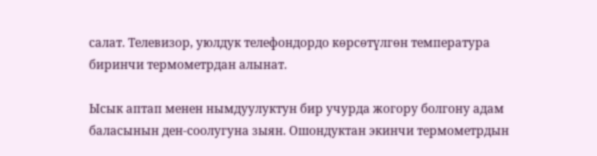салат. Телевизор, уюлдук телефондордо көрсөтүлгөн температура биринчи термометрдан алынат.

Ысык аптап менен нымдуулуктун бир учурда жогору болгону адам баласынын ден-соолугуна зыян. Ошондуктан экинчи термометрдын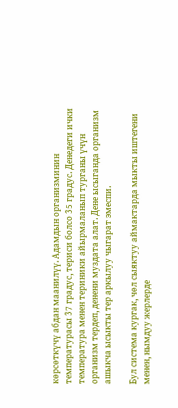көрсөткүчү абдан маанилүү. Адамдын организминин температурасы 37 градус, териси болсо 35 градус. Денедеги ички температура менен териники айырмаланып турганы үчүн организм тердеп, денени муздата алат. Дене ысыганда организм ашыкча ысыкты тер аркылуу чыгарат эмеспи.

Бул система кургак, чөл сыяктуу аймактарда мыкты иштегени менен, нымдуу жерлерде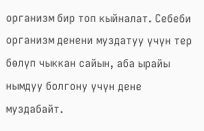организм бир топ кыйналат. Себеби организм денени муздатуу үчүн тер бөлүп чыккан сайын, аба ырайы нымдуу болгону үчүн дене муздабайт.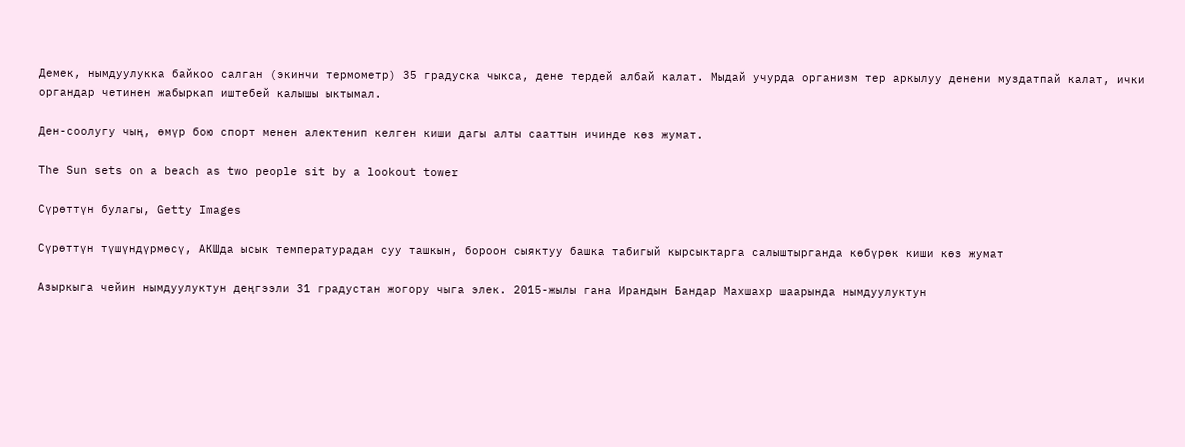Демек, нымдуулукка байкоо салган (экинчи термометр) 35 градуска чыкса, дене тердей албай калат. Мыдай учурда организм тер аркылуу денени муздатпай калат, ички органдар четинен жабыркап иштебей калышы ыктымал.

Ден-соолугу чың, өмүр бою спорт менен алектенип келген киши дагы алты сааттын ичинде көз жумат.

The Sun sets on a beach as two people sit by a lookout tower

Сүрөттүн булагы, Getty Images

Сүрөттүн түшүндүрмөсү, АКШда ысык температурадан суу ташкын, бороон сыяктуу башка табигый кырсыктарга салыштырганда көбүрөк киши көз жумат

Азыркыга чейин нымдуулуктун деңгээли 31 градустан жогору чыга элек. 2015-жылы гана Ирандын Бандар Махшахр шаарында нымдуулуктун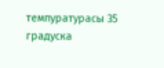темпуратурасы 35 градуска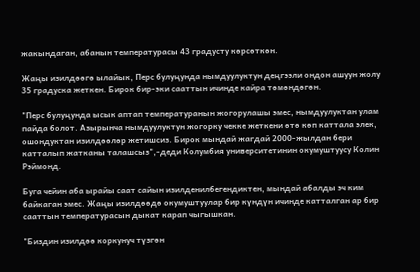жакындаган, абанын температурасы 43 градусту көрсөткөн.

Жаңы изилдөөгө ылайык, Перс булуңунда нымдуулуктун деңгээли ондон ашуун жолу 35 градуска жеткен. Бирок бир-эки сааттын ичинде кайра төмөндөгөн.

"Перс булуңунда ысык аптап температуранын жогорулашы эмес, нымдуулуктан улам пайда болот. Азырынча нымдуулуктун жогорку чекке жеткени өтө көп каттала элек, ошондуктан изилдөөлөр жетишсиз. Бирок мындай жагдай 2000-жылдан бери катталып жатканы талашсыз",-деди Колумбия университетинин окумуштуусу Колин Рэймонд.

Буга чейин аба ырайы саат сайын изилденилбегендиктен, мындай абалды эч ким байкаган эмес. Жаңы изилдөөдө окумуштуулар бир күндүн ичинде катталган ар бир сааттын температурасын дыкат карап чыгышкан.

"Биздин изилдөө коркунуч түзгөн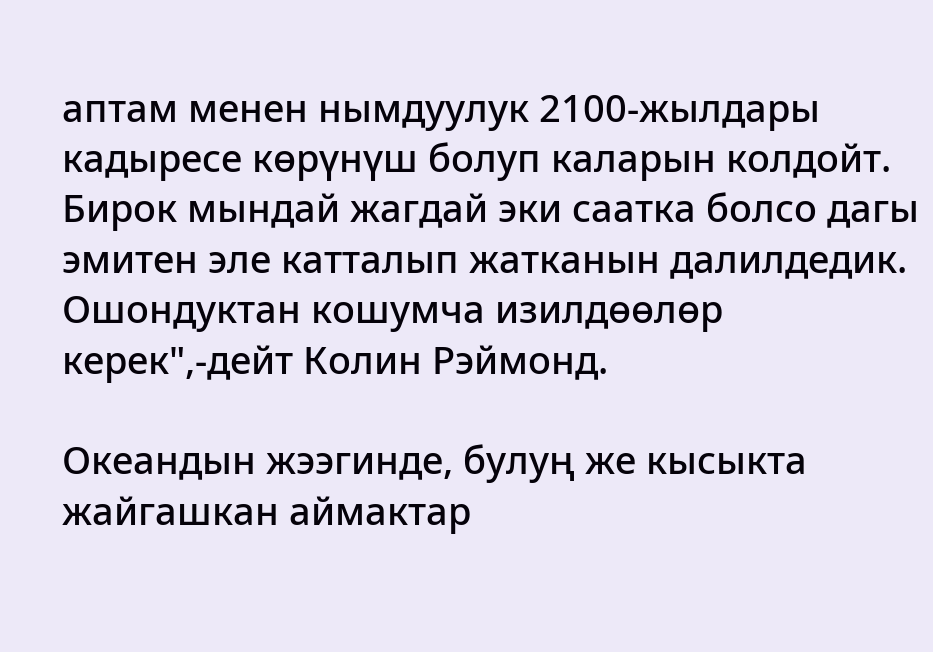аптам менен нымдуулук 2100-жылдары кадыресе көрүнүш болуп каларын колдойт. Бирок мындай жагдай эки саатка болсо дагы эмитен эле катталып жатканын далилдедик. Ошондуктан кошумча изилдөөлөр керек",-дейт Колин Рэймонд.

Океандын жээгинде, булуң же кысыкта жайгашкан аймактар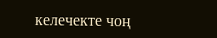келечекте чоң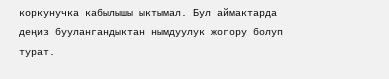коркунучка кабылышы ыктымал. Бул аймактарда деңиз буулангандыктан нымдуулук жогору болуп турат.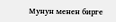Мунун менен бирге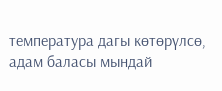температура дагы көтөрүлсө, адам баласы мындай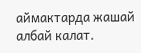аймактарда жашай албай калат.